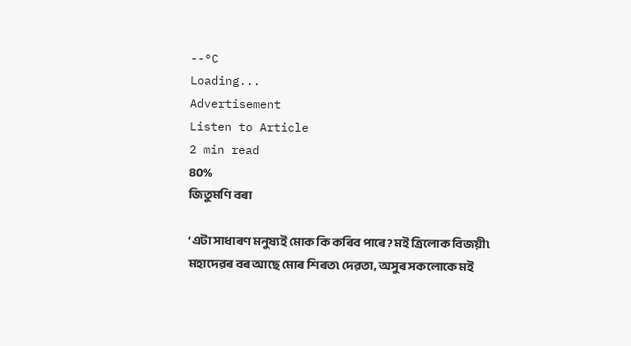--°C
Loading...
Advertisement
Listen to Article
2 min read
80%
জিতুমণি বৰা

‘এটা সাধাৰণ মনুষ্যই মোক কি কৰিব পাৰে? মই ত্ৰিলোক বিজয়ী৷ মহাদেৱৰ বৰ আছে মোৰ শিৰত৷ দেৱতা, অসুৰ সকলোকে মই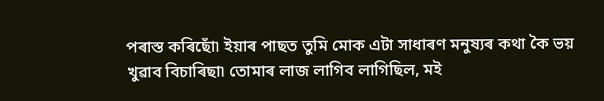পৰাস্ত কৰিছোঁ৷ ইয়াৰ পাছত তুমি মোক এটা সাধাৰণ মনুষ্যৰ কথা কৈ ভয় খুৱাব বিচাৰিছা৷ তোমাৰ লাজ লাগিব লাগিছিল, মই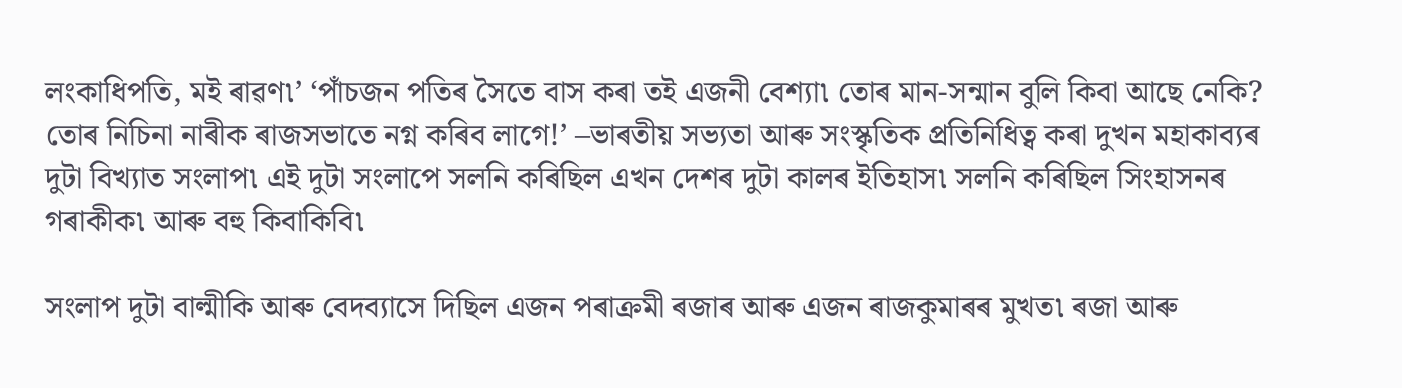লংকাধিপতি, মই ৰাৱণ৷’ ‘পাঁচজন পতিৰ সৈতে বাস কৰা তই এজনী বেশ্যা৷ তোৰ মান-সন্মান বুলি কিবা আছে নেকি? তোৰ নিচিনা নাৰীক ৰাজসভাতে নগ্ন কৰিব লাগে!’ –ভাৰতীয় সভ্যতা আৰু সংস্কৃতিক প্ৰতিনিধিত্ব কৰা দুখন মহাকাব্যৰ দুটা বিখ্যাত সংলাপ৷ এই দুটা সংলাপে সলনি কৰিছিল এখন দেশৰ দুটা কালৰ ইতিহাস৷ সলনি কৰিছিল সিংহাসনৰ গৰাকীক৷ আৰু বহু কিবাকিবি৷

সংলাপ দুটা বাল্মীকি আৰু বেদব্যাসে দিছিল এজন পৰাক্ৰমী ৰজাৰ আৰু এজন ৰাজকুমাৰৰ মুখত৷ ৰজা আৰু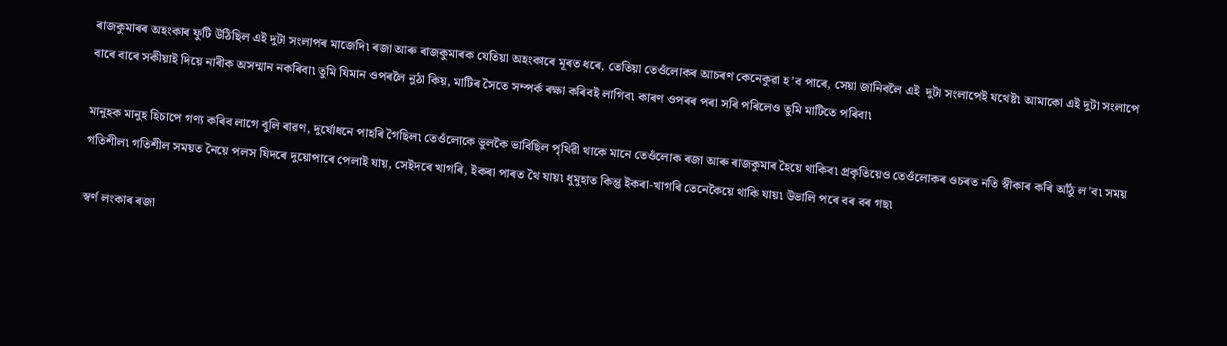ৰাজকুমাৰৰ অহংকাৰ ফুটি উঠিছিল এই দুটা সংলাপৰ মাজেদি৷ ৰজা আৰু ৰাজকুমাৰক যেতিয়া অহংকাৰে মূৰত ধৰে, তেতিয়া তেওঁলোকৰ আচৰণ কেনেকুৱা হ’ব পাৰে, সেয়া জানিবলৈ এই  দুটা সংলাপেই যথেষ্ট৷ আমাকো এই দুটা সংলাপে বাৰে বাৰে সকীয়াই দিয়ে নাৰীক অসন্মান নকৰিবা৷ তুমি যিমান ওপৰলৈ নুঠা কিয়, মাটিৰ সৈতে সম্পৰ্ক ৰক্ষা কৰিবই লাগিব৷ কাৰণ ওপৰৰ পৰা সৰি পৰিলেও তুমি মাটিতে পৰিবা৷

মানুহক মানুহ হিচাপে গণ্য কৰিব লাগে বুলি ৰাৱণ, দুৰ্যোধনে পাহৰি গৈছিল৷ তেওঁলোকে ভুলকৈ ভাবিছিল পৃথিৱী থাকে মানে তেওঁলোক ৰজা আৰু ৰাজকুমাৰ হৈয়ে থাকিব৷ প্ৰকৃতিয়েও তেওঁলোকৰ ওচৰত নতি স্বীকাৰ কৰি আঁঠু ল’ব৷ সময় গতিশীল৷ গতিশীল সময়ত নৈয়ে পলস যিদৰে দুয়োপাৰে পেলাই যায়, সেইদৰে খাগৰি, ইকৰা পাৰত থৈ যায়৷ ধুমুহাত কিন্তু ইকৰা-খাগৰি তেনেকৈয়ে থাকি যায়৷ উভালি পৰে বৰ বৰ গছ৷

স্বৰ্ণ লংকাৰ ৰজা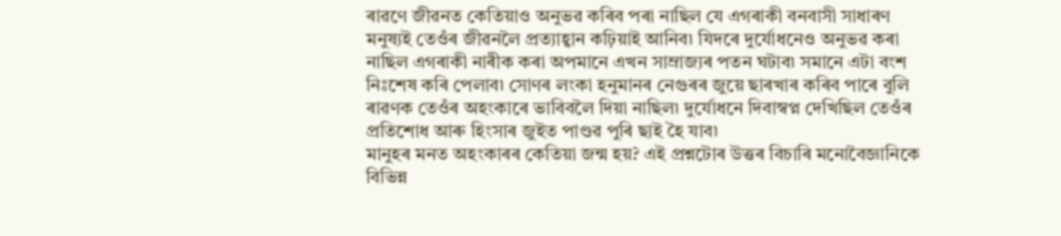ৰাৱণে জীৱনত কেতিয়াও অনুভৱ কৰিব পৰা নাছিল যে এগৰাকী বনবাসী সাধাৰণ মনুষ্যই তেওঁৰ জীৱনলৈ প্ৰত্যাহ্বান কঢ়িয়াই আনিব৷ যিদৰে দুৰ্যোধনেও অনুভৱ কৰা নাছিল এগৰাকী নাৰীক কৰা অপমানে এখন সাম্ৰাজ্যৰ পতন ঘটাব৷ সমানে এটা বংশ নিঃশেষ কৰি পেলাব৷ সোণৰ লংকা হনুমানৰ নেগুৰৰ জুয়ে ছাৰখাৰ কৰিব পাৰে বুলি ৰাৱণক তেওঁৰ অহংকাৰে ভাবিবলৈ দিয়া নাছিল৷ দুৰ্যোধনে দিবাস্বপ্ন দেখিছিল তেওঁৰ প্ৰতিশোধ আৰু হিংসাৰ জুইত পাণ্ডৱ পুৰি ছাই হৈ যাব৷
মানুহৰ মনত অহংকাৰৰ কেতিয়া জন্ম হয়? এই প্ৰশ্নটোৰ উত্তৰ বিচাৰি মনোবৈজ্ঞানিকে বিভিন্ন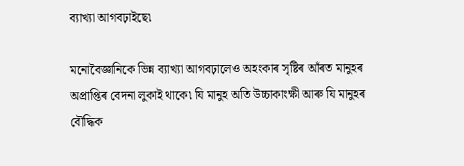ব্যাখ্যা আগবঢ়াইছে৷

মনোবৈজ্ঞানিকে ভিন্ন ব্যাখ্যা আগবঢ়ালেও অহংকাৰ সৃষ্টিৰ আঁৰত মানুহৰ অপ্ৰাপ্তিৰ বেদনা লুকাই থাকে৷ যি মানুহ অতি উচ্চাকাংক্ষী আৰু যি মানুহৰ বৌদ্ধিক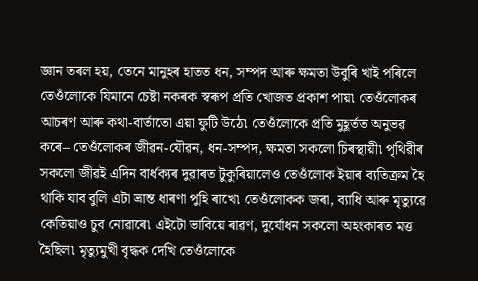জ্ঞান তৰল হয়, তেনে মানুহৰ হাতত ধন, সম্পদ আৰু ক্ষমতা উবুৰি খাই পৰিলে তেওঁলোকে যিমানে চেষ্টা নকৰক স্বৰূপ প্ৰতি খোজত প্ৰকাশ পায়৷ তেওঁলোকৰ আচৰণ আৰু কথা-বাৰ্তাতো এয়া ফুটি উঠে৷ তেওঁলোকে প্ৰতি মুহূৰ্তত অনুভৱ কৰে– তেওঁলোকৰ জীৱন-যৌৱন, ধন-সম্পদ, ক্ষমতা সকলো চিৰস্থায়ী৷ পৃথিৱীৰ সকলো জীৱই এদিন বাৰ্ধক্যৰ দুৱাৰত টুকুৰিয়ালেও তেওঁলোক ইয়াৰ ব্যতিক্ৰম হৈ থাকি যাব বুলি এটা ভ্ৰান্ত ধাৰণা পুহি ৰাখে৷ তেওঁলোকক জৰা, ব্যাধি আৰু মৃত্যুৱে কেতিয়াও চুব নোৱাৰে৷ এইটো ভাবিয়ে ৰাৱণ, দুৰ্যোধন সকলো অহংকাৰত মত্ত হৈছিল৷ মৃত্যুমুখী বৃদ্ধক দেখি তেওঁলোকে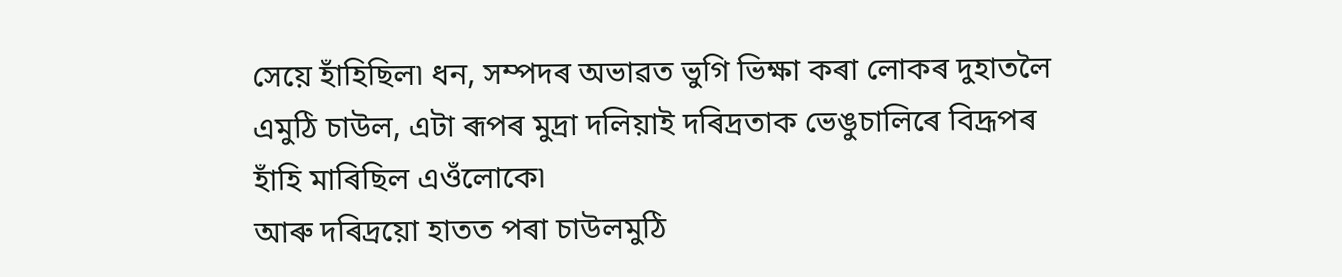সেয়ে হাঁহিছিল৷ ধন, সম্পদৰ অভাৱত ভুগি ভিক্ষা কৰা লোকৰ দুহাতলৈ এমুঠি চাউল, এটা ৰূপৰ মুদ্ৰা দলিয়াই দৰিদ্ৰতাক ভেঙুচালিৰে বিদ্ৰূপৰ হাঁহি মাৰিছিল এওঁলোকে৷
আৰু দৰিদ্ৰয়ো হাতত পৰা চাউলমুঠি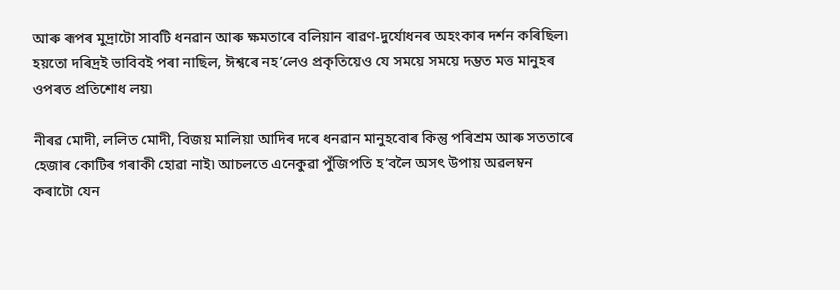আৰু ৰূপৰ মুদ্ৰাটো সাবটি ধনৱান আৰু ক্ষমতাৰে বলিয়ান ৰাৱণ-দুৰ্যোধনৰ অহংকাৰ দৰ্শন কৰিছিল৷ হয়তো দৰিদ্ৰই ভাবিবই পৰা নাছিল, ঈশ্বৰে নহ’লেও প্ৰকৃতিয়েও যে সময়ে সময়ে দম্ভত মত্ত মানুহৰ ওপৰত প্ৰতিশোধ লয়৷

নীৰৱ মোদী, ললিত মোদী, বিজয় মালিয়া আদিৰ দৰে ধনৱান মানুহবোৰ কিন্তু পৰিশ্ৰম আৰু সততাৰে হেজাৰ কোটিৰ গৰাকী হোৱা নাই৷ আচলতে এনেকুৱা পুঁজিপতি হ’বলৈ অসৎ উপায় অৱলম্বন কৰাটো যেন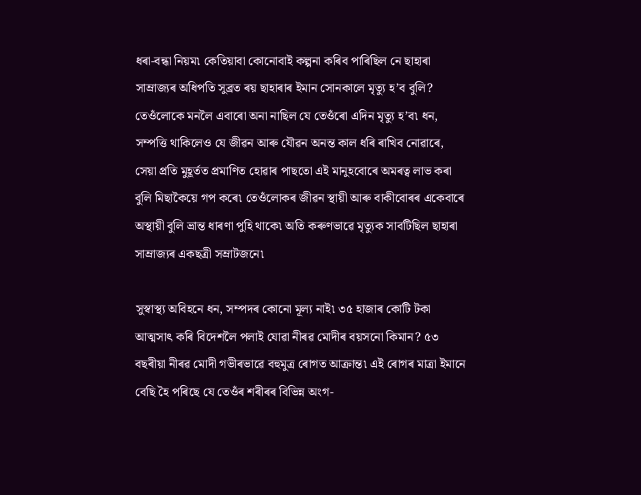ধৰা-বন্ধা নিয়ম৷ কেতিয়াবা কোনোবাই কল্পনা কৰিব পাৰিছিল নে ছাহাৰা সাম্ৰাজ্যৰ অধিপতি সুব্ৰত ৰয় ছাহাৰাৰ ইমান সোনকালে মৃত্যু হ’ব বুলি? তেওঁলোকে মনলৈ এবাৰো অনা নাছিল যে তেওঁৰো এদিন মৃত্যু হ’ব৷ ধন, সম্পত্তি থাকিলেও যে জীৱন আৰু যৌৱন অনন্ত কাল ধৰি ৰাখিব নোৱাৰে, সেয়া প্ৰতি মুহূৰ্তত প্ৰমাণিত হোৱাৰ পাছতো এই মানুহবোৰে অমৰত্ব লাভ কৰা বুলি মিছাকৈয়ে গপ কৰে৷ তেওঁলোকৰ জীৱন স্থায়ী আৰু বাকীবোৰৰ একেবাৰে অস্থায়ী বুলি ভ্ৰান্ত ধাৰণা পুহি থাকে৷ অতি কৰুণভাৱে মৃত্যুক সাবটিছিল ছাহাৰা সাম্ৰাজ্যৰ একছত্ৰী সম্ৰাটজনে৷

সুস্বাস্থ্য অবিহনে ধন, সম্পদৰ কোনো মূল্য নাই৷ ৩৫ হাজাৰ কোটি টকা আত্মসাৎ কৰি বিদেশলৈ পলাই যোৱা নীৰৱ মোদীৰ বয়সনো কিমান? ৫৩ বছৰীয়া নীৰৱ মোদী গভীৰভাৱে বহুমুত্ৰ ৰোগত আক্ৰান্ত৷ এই ৰোগৰ মাত্ৰা ইমানে বেছি হৈ পৰিছে যে তেওঁৰ শৰীৰৰ বিভিন্ন অংগ-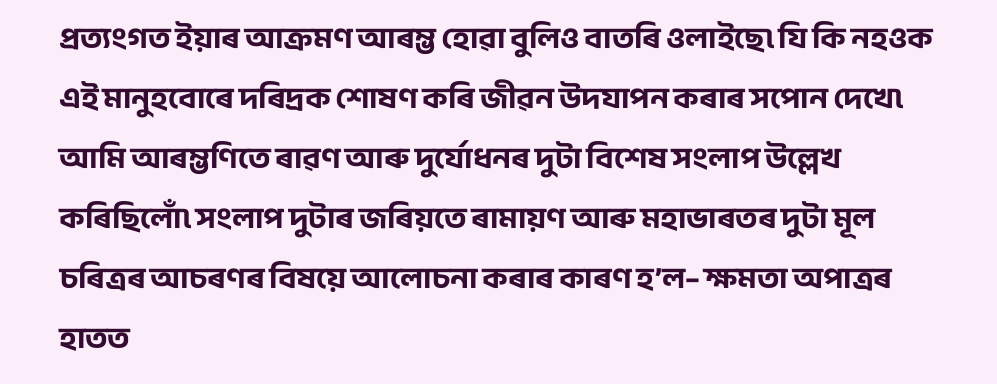প্ৰত্যংগত ইয়াৰ আক্ৰমণ আৰম্ভ হোৱা বুলিও বাতৰি ওলাইছে৷ যি কি নহওক এই মানুহবোৰে দৰিদ্ৰক শোষণ কৰি জীৱন উদযাপন কৰাৰ সপোন দেখে৷ আমি আৰম্ভণিতে ৰাৱণ আৰু দুৰ্যোধনৰ দুটা বিশেষ সংলাপ উল্লেখ কৰিছিলোঁ৷ সংলাপ দুটাৰ জৰিয়তে ৰামায়ণ আৰু মহাভাৰতৰ দুটা মূল চৰিত্ৰৰ আচৰণৰ বিষয়ে আলোচনা কৰাৰ কাৰণ হ’ল– ক্ষমতা অপাত্ৰৰ হাতত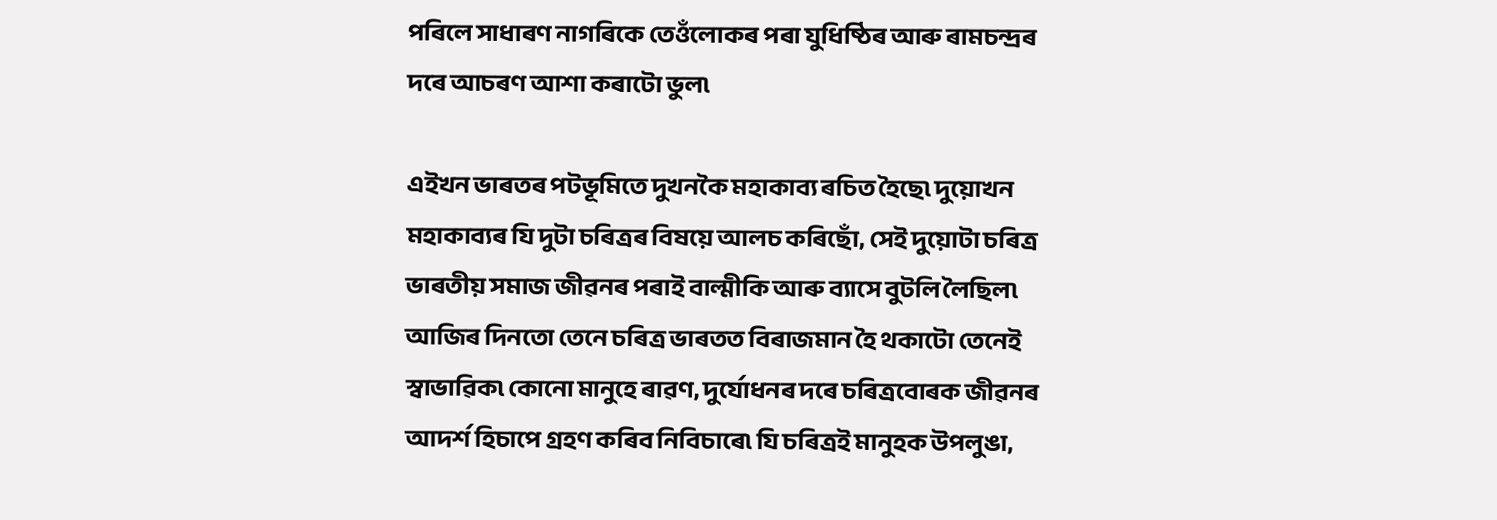পৰিলে সাধাৰণ নাগৰিকে তেওঁলোকৰ পৰা যুধিষ্ঠিৰ আৰু ৰামচন্দ্ৰৰ দৰে আচৰণ আশা কৰাটো ভুল৷

এইখন ভাৰতৰ পটভূমিতে দুখনকৈ মহাকাব্য ৰচিত হৈছে৷ দুয়োখন মহাকাব্যৰ যি দুটা চৰিত্ৰৰ বিষয়ে আলচ কৰিছোঁ, সেই দুয়োটা চৰিত্ৰ ভাৰতীয় সমাজ জীৱনৰ পৰাই বাল্মীকি আৰু ব্যাসে বুটলি লৈছিল৷ আজিৰ দিনতো তেনে চৰিত্ৰ ভাৰতত বিৰাজমান হৈ থকাটো তেনেই স্বাভাৱিক৷ কোনো মানুহে ৰাৱণ, দুৰ্যোধনৰ দৰে চৰিত্ৰবোৰক জীৱনৰ আদৰ্শ হিচাপে গ্ৰহণ কৰিব নিবিচাৰে৷ যি চৰিত্ৰই মানুহক উপলুঙা,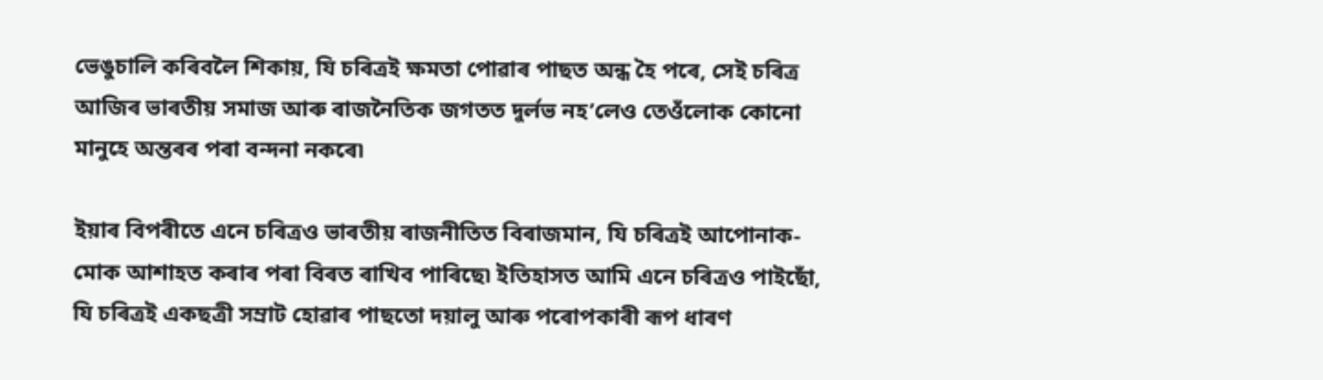ভেঙুচালি কৰিবলৈ শিকায়, যি চৰিত্ৰই ক্ষমতা পোৱাৰ পাছত অন্ধ হৈ পৰে, সেই চৰিত্ৰ আজিৰ ভাৰতীয় সমাজ আৰু ৰাজনৈতিক জগতত দুৰ্লভ নহ’লেও তেওঁলোক কোনো মানুহে অন্তৰৰ পৰা বন্দনা নকৰে৷

ইয়াৰ বিপৰীতে এনে চৰিত্ৰও ভাৰতীয় ৰাজনীতিত বিৰাজমান, যি চৰিত্ৰই আপোনাক-মোক আশাহত কৰাৰ পৰা বিৰত ৰাখিব পাৰিছে৷ ইতিহাসত আমি এনে চৰিত্ৰও পাইছোঁ, যি চৰিত্ৰই একছত্ৰী সম্ৰাট হোৱাৰ পাছতো দয়ালু আৰু পৰোপকাৰী ৰূপ ধাৰণ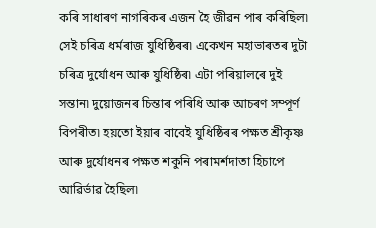কৰি সাধাৰণ নাগৰিকৰ এজন হৈ জীৱন পাৰ কৰিছিল৷ সেই চৰিত্ৰ ধৰ্মৰাজ যুধিষ্ঠিৰৰ৷ একেখন মহাভাৰতৰ দুটা চৰিত্ৰ দুৰ্যোধন আৰু যুধিষ্ঠিৰ৷ এটা পৰিয়ালৰে দুই সন্তান৷ দুয়োজনৰ চিন্তাৰ পৰিধি আৰু আচৰণ সম্পূৰ্ণ বিপৰীত৷ হয়তো ইয়াৰ বাবেই যুধিষ্ঠিৰৰ পক্ষত শ্ৰীকৃষ্ণ আৰু দুৰ্যোধনৰ পক্ষত শকুনি পৰামৰ্শদাতা হিচাপে আৱিৰ্ভাৱ হৈছিল৷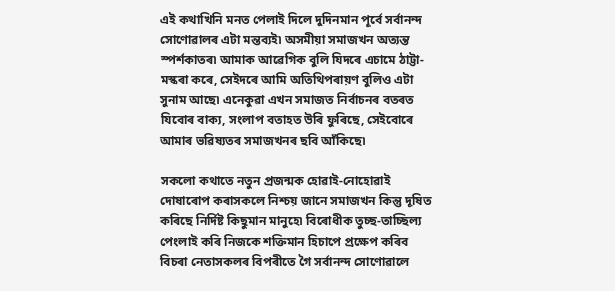এই কথাখিনি মনত পেলাই দিলে দুদিনমান পূৰ্বে সৰ্বানন্দ সোণোৱালৰ এটা মন্তব্যই৷ অসমীয়া সমাজখন অত্যন্ত স্পৰ্শকাতৰ৷ আমাক আৱেগিক বুলি যিদৰে এচামে ঠাট্টা-মস্কৰা কৰে, সেইদৰে আমি অতিথিপৰায়ণ বুলিও এটা সুনাম আছে৷ এনেকুৱা এখন সমাজত নিৰ্বাচনৰ বতৰত যিবোৰ বাক্য, সংলাপ বতাহত উৰি ফুৰিছে, সেইবোৰে আমাৰ ভৱিষ্যতৰ সমাজখনৰ ছবি আঁকিছে৷

সকলো কথাতে নতুন প্ৰজন্মক হোৱাই-নোহোৱাই দোষাৰোপ কৰাসকলে নিশ্চয় জানে সমাজখন কিন্তু দূষিত কৰিছে নিৰ্দিষ্ট কিছুমান মানুহে৷ বিৰোধীক তুচ্ছ-তাচ্ছিল্য পেংলাই কৰি নিজকে শক্তিমান হিচাপে প্ৰক্ষেপ কৰিব বিচৰা নেতাসকলৰ বিপৰীতে গৈ সৰ্বানন্দ সোণোৱালে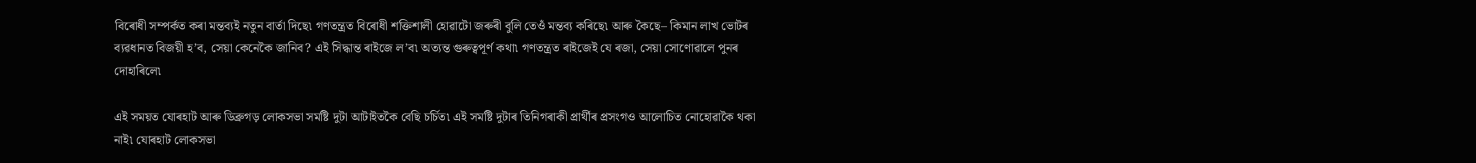বিৰোধী সম্পৰ্কত কৰা মন্তব্যই নতুন বাৰ্তা দিছে৷ গণতন্ত্ৰত বিৰোধী শক্তিশালী হোৱাটো জৰুৰী বুলি তেওঁ মন্তব্য কৰিছে৷ আৰু কৈছে– কিমান লাখ ভোটৰ ব্যৱধানত বিজয়ী হ’ব, সেয়া কেনেকৈ জানিব? এই সিদ্ধান্ত ৰাইজে ল’ব৷ অত্যন্ত গুৰুত্বপূৰ্ণ কথা৷ গণতন্ত্ৰত ৰাইজেই যে ৰজা, সেয়া সোণোৱালে পুনৰ দোহাৰিলে৷

এই সময়ত যোৰহাট আৰু ডিব্ৰুগড় লোকসভা সমষ্টি দুটা আটাইতকৈ বেছি চৰ্চিত৷ এই সমষ্টি দুটাৰ তিনিগৰাকী প্ৰাৰ্থীৰ প্ৰসংগও আলোচিত নোহোৱাকৈ থকা নাই৷ যোৰহাট লোকসভা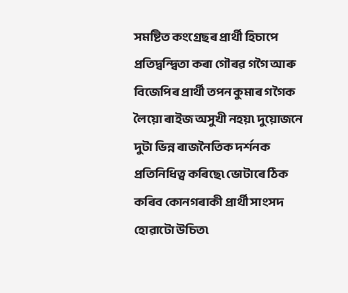সমষ্টিত কংগ্ৰেছৰ প্ৰাৰ্থী হিচাপে প্ৰতিদ্বন্দ্বিতা কৰা গৌৰৱ গগৈ আৰু বিজেপিৰ প্ৰাৰ্থী তপন কুমাৰ গগৈক লৈয়ো ৰাইজ অসুখী নহয়৷ দুয়োজনে দুটা ভিন্ন ৰাজনৈতিক দৰ্শনক প্ৰতিনিধিত্ব কৰিছে৷ ভোটাৰে ঠিক কৰিব কোনগৰাকী প্ৰাৰ্থী সাংসদ হোৱাটো উচিত৷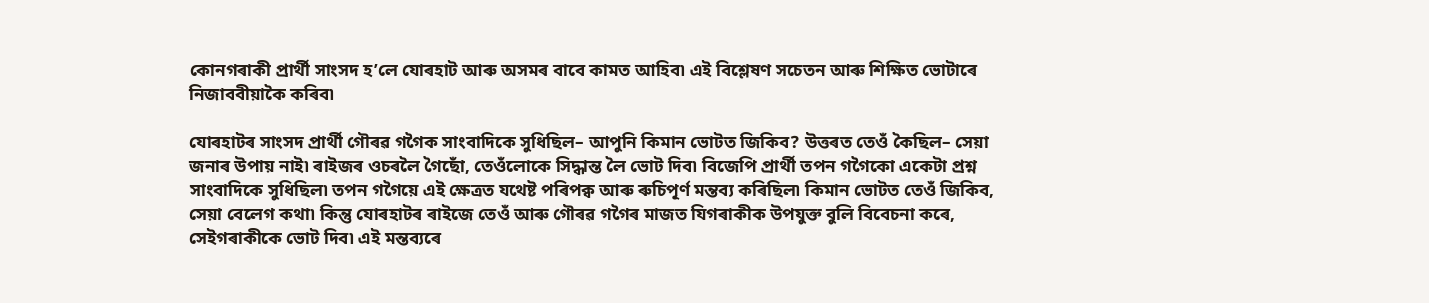কোনগৰাকী প্ৰাৰ্থী সাংসদ হ’লে যোৰহাট আৰু অসমৰ বাবে কামত আহিব৷ এই বিশ্লেষণ সচেতন আৰু শিক্ষিত ভোটাৰে নিজাববীয়াকৈ কৰিব৷

যোৰহাটৰ সাংসদ প্ৰাৰ্থী গৌৰৱ গগৈক সাংবাদিকে সুধিছিল– আপুনি কিমান ভোটত জিকিব? উত্তৰত তেওঁ কৈছিল– সেয়া জনাৰ উপায় নাই৷ ৰাইজৰ ওচৰলৈ গৈছোঁ, তেওঁলোকে সিদ্ধান্ত লৈ ভোট দিব৷ বিজেপি প্ৰাৰ্থী তপন গগৈকো একেটা প্ৰশ্ন সাংবাদিকে সুধিছিল৷ তপন গগৈয়ে এই ক্ষেত্ৰত যথেষ্ট পৰিপক্ব আৰু ৰুচিপূৰ্ণ মন্তব্য কৰিছিল৷ কিমান ভোটত তেওঁ জিকিব, সেয়া বেলেগ কথা৷ কিন্তু যোৰহাটৰ ৰাইজে তেওঁ আৰু গৌৰৱ গগৈৰ মাজত যিগৰাকীক উপযুক্ত বুলি বিবেচনা কৰে, সেইগৰাকীকে ভোট দিব৷ এই মন্তব্যৰে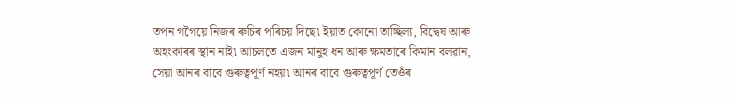তপন গগৈয়ে নিজৰ ৰুচিৰ পৰিচয় দিছে৷ ইয়াত কোনো তাচ্ছিল্য, বিদ্বেষ আৰু অহংকাৰৰ স্থান নাই৷ আচলতে এজন মানুহ ধন আৰু ক্ষমতাৰে কিমান বলৱান, সেয়া আনৰ বাবে গুৰুত্বপূৰ্ণ নহয়৷ আনৰ বাবে গুৰুত্বপূৰ্ণ তেওঁৰ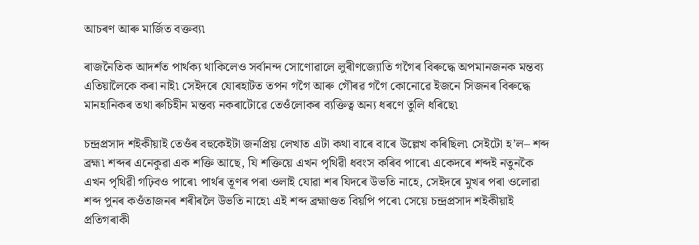আচৰণ আৰু মাৰ্জিত বক্তব্য৷

ৰাজনৈতিক আদৰ্শত পাৰ্থক্য থাকিলেও সৰ্বানন্দ সোণোৱালে লুৰীণজ্যোতি গগৈৰ বিৰুদ্ধে অপমানজনক মন্তব্য এতিয়ালৈকে কৰা নাই৷ সেইদৰে যোৰহাটত তপন গগৈ আৰু গৌৰৱ গগৈ কোনোৱে ইজনে সিজনৰ বিৰুদ্ধে মানহানিকৰ তথা ৰুচিহীন মন্তব্য নকৰাটোৱে তেওঁলোকৰ ব্যক্তিত্ব অন্য ধৰণে তুলি ধৰিছে৷

চন্দ্ৰপ্ৰসাদ শইকীয়াই তেওঁৰ বহুকেইটা জনপ্ৰিয় লেখাত এটা কথা বাৰে বাৰে উল্লেখ কৰিছিল৷ সেইটো হ’ল– শব্দ ব্ৰহ্ম৷ শব্দৰ এনেকুৱা এক শক্তি আছে, যি শক্তিয়ে এখন পৃথিৱী ধবংস কৰিব পাৰে৷ একেদৰে শব্দই নতুনকৈ এখন পৃথিৱী গঢ়িবও পাৰে৷ পাৰ্থৰ তূণৰ পৰা ওলাই যোৱা শৰ যিদৰে উভতি নাহে, সেইদৰে মুখৰ পৰা ওলোৱা শব্দ পুনৰ কওঁতাজনৰ শৰীৰলৈ উভতি নাহে৷ এই শব্দ ব্ৰহ্মাণ্ডত বিয়পি পৰে৷ সেয়ে চন্দ্ৰপ্ৰসাদ শইকীয়াই প্ৰতিগৰাকী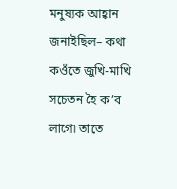মনুষ্যক আহ্বান জনাইছিল– কথা কওঁতে জুখি-মাখি সচেতন হৈ ক’ব লাগে৷ তাতে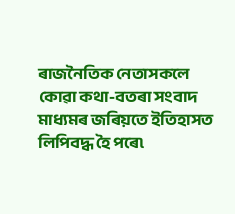ৰাজনৈতিক নেতাসকলে কোৱা কথা-বতৰা সংবাদ মাধ্যমৰ জৰিয়তে ইতিহাসত লিপিবদ্ধ হৈ পৰে৷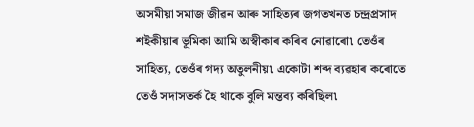অসমীয়া সমাজ জীৱন আৰু সাহিত্যৰ জগতখনত চন্দ্ৰপ্ৰসাদ শইকীয়াৰ ভূমিকা আমি অস্বীকাৰ কৰিব নোৱাৰো৷ তেওঁৰ সাহিত্য, তেওঁৰ গদ্য অতুলনীয়৷ একোটা শব্দ ব্যৱহাৰ কৰোতে তেওঁ সদাসতৰ্ক হৈ থাকে বুলি মন্তব্য কৰিছিল৷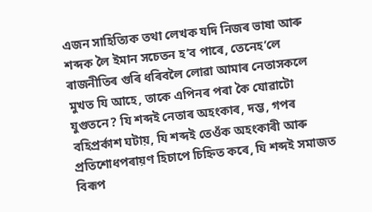এজন সাহিত্যিক তথা লেখক যদি নিজৰ ভাষা আৰু শব্দক লৈ ইমান সচেতন হ’ব পাৰে, তেনেহ’লে ৰাজনীতিৰ গুৰি ধৰিবলৈ লোৱা আমাৰ নেতাসকলে মুখত যি আহে, তাকে এপিনৰ পৰা কৈ যোৱাটো যুগুতনে? যি শব্দই নেতাৰ অহংকাৰ, দম্ভ, গপৰ বহিপ্ৰৰ্কাশ ঘটায়, যি শব্দই তেওঁক অহংকাৰী আৰু প্ৰতিশোধপৰায়ণ হিচাপে চিহ্নিত কৰে, যি শব্দই সমাজত বিৰূপ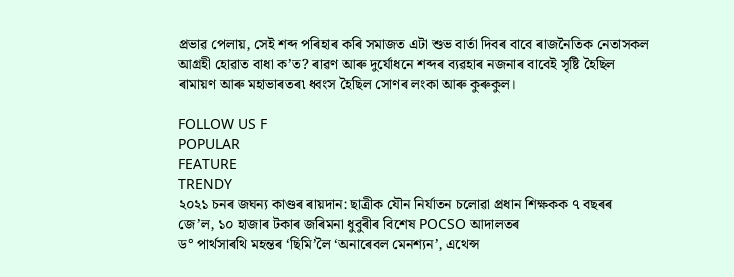প্ৰভাৱ পেলায়, সেই শব্দ পৰিহাৰ কৰি সমাজত এটা শুভ বাৰ্তা দিবৰ বাবে ৰাজনৈতিক নেতাসকল আগ্ৰহী হোৱাত বাধা ক’ত? ৰাৱণ আৰু দুৰ্যোধনে শব্দৰ ব্যৱহাৰ নজনাৰ বাবেই সৃষ্টি হৈছিল ৰামায়ণ আৰু মহাভাৰতৰ৷ ধ্বংস হৈছিল সোণৰ লংকা আৰু কুৰুকুল।

FOLLOW US F
POPULAR
FEATURE
TRENDY
২০২১ চনৰ জঘন্য কাণ্ডৰ ৰায়দান: ছাত্ৰীক যৌন নিৰ্যাতন চলোৱা প্ৰধান শিক্ষকক ৭ বছৰৰ জে’ল, ১০ হাজাৰ টকাৰ জৰিমনা ধুবুৰীৰ বিশেষ POCSO আদালতৰ
ড° পাৰ্থসাৰথি মহন্তৰ ‘ছিমি’লৈ ‘অনাৰেবল মেনশ্যন’, এথেন্স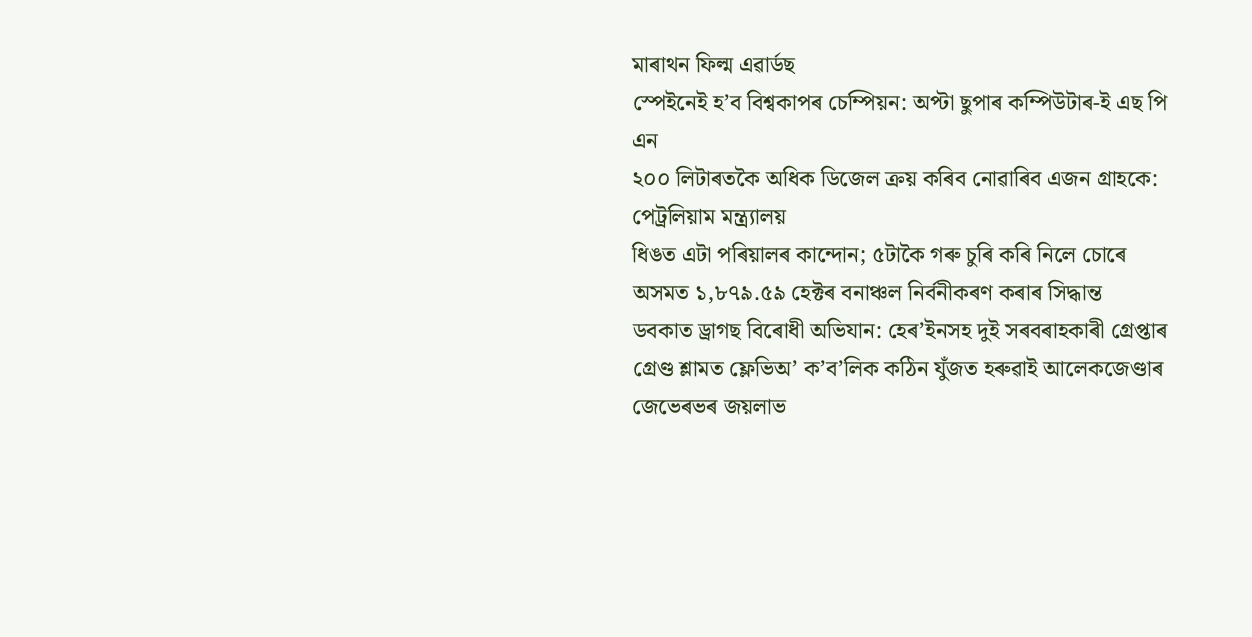মাৰাথন ফিল্ম এৱাৰ্ডছ
স্পেইনেই হ’ব বিশ্বকাপৰ চেম্পিয়ন: অপ্টা ছুপাৰ কম্পিউটাৰ-ই এছ পি এন
২০০ লিটাৰতকৈ অধিক ডিজেল ক্ৰয় কৰিব নোৱাৰিব এজন গ্রাহকে: পেট্রলিয়াম মন্ত্র্যালয়
ধিঙত এটা পৰিয়ালৰ কান্দোন; ৫টাকৈ গৰু চুৰি কৰি নিলে চোৰে
অসমত ১,৮৭৯.৫৯ হেক্টৰ বনাঞ্চল নিৰ্বনীকৰণ কৰাৰ সিদ্ধান্ত
ডবকাত ড্ৰাগছ বিৰোধী অভিযান: হেৰ’ইনসহ দুই সৰবৰাহকাৰী গ্ৰেপ্তাৰ
গ্ৰেণ্ড শ্লামত ফ্লেভিঅ’ ক’ব’লিক কঠিন যুঁজত হৰুৱাই আলেকজেণ্ডাৰ জেভেৰভৰ জয়লাভ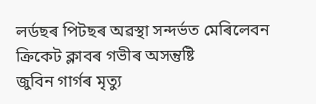লৰ্ডছৰ পিটছৰ অৱস্থা সন্দৰ্ভত মেৰিলেবন ক্ৰিকেট ক্লাবৰ গভীৰ অসন্তুষ্টি
জুবিন গাৰ্গৰ মৃত্যু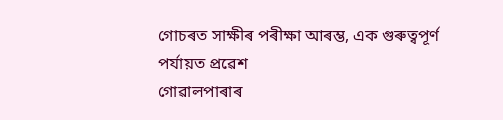গোচৰত সাক্ষীৰ পৰীক্ষা আৰম্ভ, এক গুৰুত্বপূৰ্ণ পৰ্যায়ত প্ৰৱেশ
গোৱালপাৰাৰ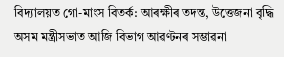বিদ্যালয়ত গো-মাংস বিতৰ্ক: আৰক্ষীৰ তদন্ত, উত্তেজনা বৃদ্ধি
অসম মন্ত্ৰীসভাত আজি বিভাগ আৱণ্টনৰ সম্ভাৱনা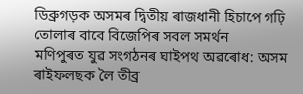ডিব্ৰুগড়ক অসমৰ দ্বিতীয় ৰাজধানী হিচাপে গঢ়ি তোলাৰ বাবে বিজেপিৰ সবল সমৰ্থন
মণিপুৰত যুৱ সংগঠনৰ ঘাইপথ অৱৰোধ: অসম ৰাইফলছক লৈ তীব্ৰ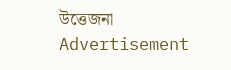উত্তেজনা
Advertisement